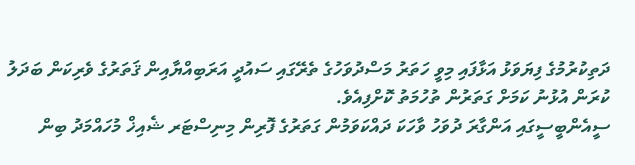ދަތިކުރުމުގެ ފިޔަވަޅު އަޅާފައި މިވީ ހަތަރު މަސްދުވަހުގެ ތެރޭގައި ސައުދީ އަރަބިއްޔާއިން ޤަތަރުގެ ވެރިކަން ބަދަލު ކުރަން އުޅުނު ކަމަށް ގަތަރުން ތުހުމަތު ކޮށްފިއެވެ.
ސީއެންބީސީގައި އަންގާރަ ދުވަހު ވާހަކަ ދައްކަވަމުން ގަތަރުގެ ފޮރިން މިނިސްޓަރ ޝެއިޚް މުހައްމަދު ބިން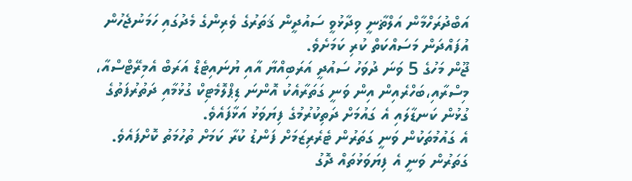އަބްދުރަހްމާން އަލްޡާނީ ވިދާޅުވީ ސައުދީން ޤަތަރުގެ ވެރިންގެ މެދުގައި ހަމަނުޖެހުން އުފައްދަން މަސައްކަތް ކުރި ކަމަށެވެ.
ޖޫން މަހުގެ 5 ވަނަ ދުވަހު ސައުދީ އަރަބިއްޔާ އާއި ޔުނައިޓެޑް އަރަބް އެމިރޭޓްސްއާ، މިސްރާއި،ބަހްރެއިން އިން ވަނީ ގަތަރާއެކު އޮންނަ ޑިޕްލޮމެޓިކް ގުޅުމާއި ދަތުރުފަތުގެ ގުޅުން ކަނޑާލައި އެ ގައުމަށް ދަތިކުރުމުގެ ފިޔަވަޅު އަޅާފައެވެ.
އެ ގައުމުތަކުން ވަނީ ގަތަރުން ޓެރެރިޒަމަށް ފަންޑު ކުރާ ކަމަށް ތުހުމަތު ކޮށްފައެވެ. ގަތަރުން ވަނީ އެ ފިޔަވަޅުތައް ދޮގު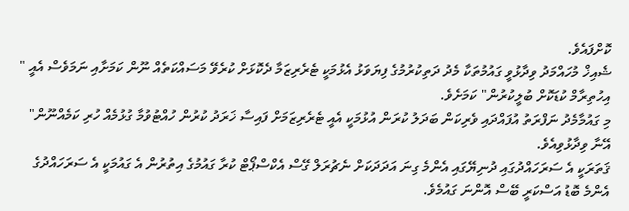ކޮށްފައެވެ.
ޝެއިޚް މުހައްމަދު ވިދާޅުވީ ގައުމުތަކާ މެދު ދަތިކުރުމުގެ ފިޔަވަޅު އެޅުމަކީ ޓެރެރިޒަމާ ދެކޮޅަށް ކުރެވޭ މަސައްކަތެއް ނޫން ކަމަށާއި ނަމަވެސް އެއީ " އިހުތިރާމް ކުޑަކޮށް ބުލީކުރުން" ކަމަށެވެ.
މި ގައުމާމެދު ނަފްރަތު އުފައްދައި ވެރިކަން ބަދަލު ކުރަން އުޅުމަކީ އެއީ ޓެރެރިޒަމަށް ފައިސާ ޚަރަދު ކުރުން ހުއްޓުވުމާ ގުޅުމެއް ހުރި ކަމެއްނޫން" އޭނާ ވިދާޅުވިއެވެ.
ޤަތަރަކީ އެ ސަރަހައްދުގައި ދުނިޔޭގައި އެންމެ ގިނަ އަދަދަކަށް ނެޗުރަލް ގޭސް އެކްސްޕޯޓް ކުރާ ގައުމުގެ އިތުރުން އެ ގައުމަކީ އެ ސަރަހައްދުގެ އެންމެ ބޮޑު އަސްކަރީ ބޭސް އޮންނަ ގައުމެވެ.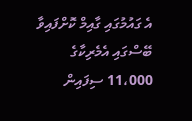އެ ގައުމުގައި ގާއިމް ކޮށްފައިވާ ބޭސްގައި އެމެރިކާގެ 11،000 ސިފައިން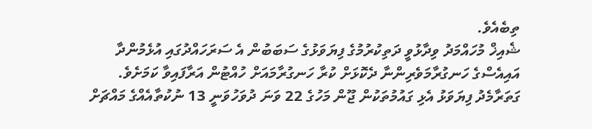ތިބެއެވެ.
ޝެއިޚް މުހައްމަދު ވިދާޅުވީ ދަތިކުރުމުގެ ފިޔަވަޅުގެ ސަބަބުން އެ ސަރަހައްދުގައި އުޅެމުންދާ އައިއެސްގެ ހަނގުރާމަވެރިންނާ ދެކޮޅަށް ކުރާ ހަނގުރާމައަށް ހުއްޓުން އަރާފައިވާ ކަމަށެވެ.
ގަތަރާމެދު ފިޔަވަޅު އެޅި ގައުމުތަކުން ޖޫން މަހުގެ 22 ވަނަ ދުވަހުވަނީ 13 ނުކުތާއެއްގެ މައްޗަށް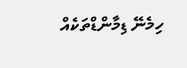ހިމެނޭ ޑިމާންޑްތަކެއް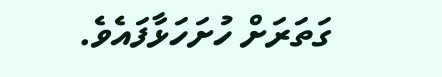ގަތަރަށް ހުށަހަޅާފައެވެ.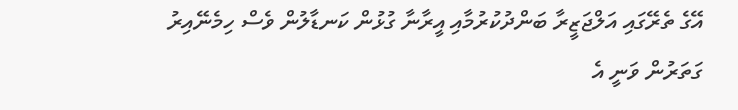އޭގެ ތެރޭގައި އަލްޖަޒީރާ ބަންދުކުރުމާއި އީރާނާ ގުޅުން ކަނޑާލުން ވެސް ހިމެނޭއިރު ގަތަރުން ވަނީ އެ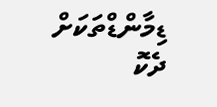ޑިމާންޑްތަކަށް ދެކޮ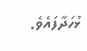ޅުހަދާފައެވެ.